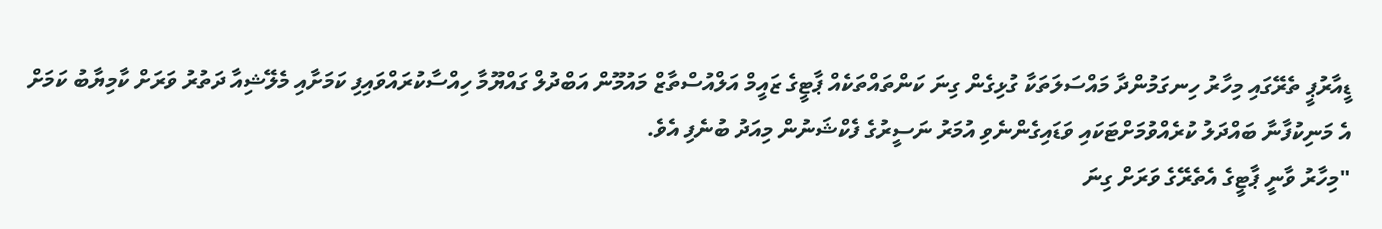ޑީއާރުޕީ ތެރޭގައި މިހާރު ހިނގަމުންދާ މައްސަލަތަކާ ގުޅިގެން ގިނަ ކަންތައްތަކެއް ޕާޓީގެ ޒައީމް އަލްއުސްތާޒް މައުމޫން އަބްދުލް ގައްޔޫމާ ހިއްސާކުރައްވައިފި ކަމަށާއި މެލޭޝިއާ ދަތުރު ވަރަށް ކާމިޔާބު ކަމަށް އެ މަނިކުފާނާ ބައްދަލު ކުރެއްވުމަށްޓަކައި ވަޑައިގެންނެވި އުމަރު ނަސީރުގެ ފެކްޝަނުން މިއަދު ބުނެފި އެވެ.
"މިހާރު ވާނީ ޕާޓީގެ އެތެރޭގެ ވަރަށް ގިނަ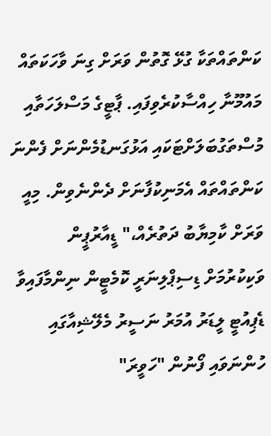ކަންތައްތަކާ ގުޅޭ ގޮތުން ވަރަށް ގިނަ ވާހަކަތައް މައުމޫނާ ހިއްސާކުރެވިފައި. ޕާޓީގެ މަސްލަހަތާއި މުސްތަގުބަލަށްޓަކައި އަޅުގަނޑުމެންނަށް ފެންނަ ކަންތައްތައް އެމަނިކުފާނަށް ދެންނެވިން. މިއީ ވަރަށް ކާމިޔާބު ދަތުރެއް،" ޑީއާރުޕީން ވަކިކުރުމަށް ޑިސިޕްލިނަރީ ކޮމެޓީން ނިންމާފައިވާ ޑެޕިއުޓީ ލީޑަރު އުމަރު ނަސީރު މެލޭޝިއާގައި ހުންނަވައި ފޯނުން "ހަވީރަ"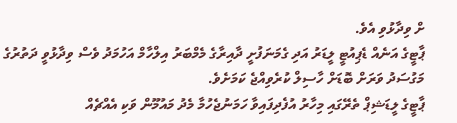ށް ވިދާޅުވި އެވެ.
ޕާޓީގެ އަނެއް ޑެޕިއުޓީ ލީޑަރު އަދި ގެމަނަފުށީ ދާއިރާގެ މެމްބަރު އިލްހާމް އަހުމަދު ވެސް ވިދާޅުވީ ދަތުރުގެ މަގުސަދު ވަރަށް ބޮޑަށް ހާސިލް ކުރެވިއްޖެ ކަމަށެވެ.
ޕާޓީގެ ލީޑަޝިޕް ތެރޭގައި މިހާރު އުފެދިފައިވާ ހަމަނުޖެހުމާ މެދު މައުމޫން ވަކި އެއްޗެއް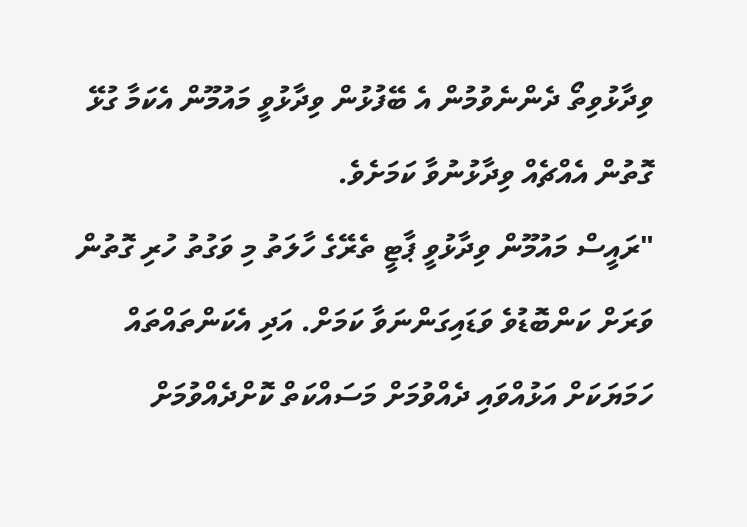ވިދާޅުވިތޯ ދެންނެވުމުން އެ ބޭފުޅުން ވިދާޅުވީ މައުމޫން އެކަމާ ގުޅޭ ގޮތުން އެއްޗެއް ވިދާޅުނުވާ ކަމަށެވެ.
"ރައީސް މައުމޫން ވިދާޅުވީ ޕާޓީ ތެރޭގެ ހާލަތު މި ވަގުތު ހުރި ގޮތުން ވަރަށް ކަންބޮޑުވެ ވަޑައިގަންނަވާ ކަމަށް. އަދި އެކަންތައްތައް ހަމަޔަކަށް އަޅުއްވައި ދެއްވުމަށް މަސައްކަތް ކޮށްދެއްވުމަށް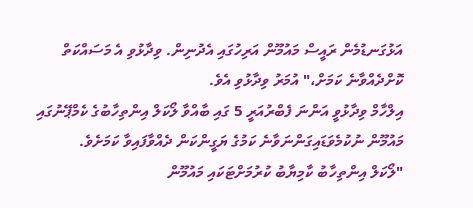އަޅުގަނޑުމެން ރައީސް މައުމޫން އަރިހުގައި އެދުނިން. ވިދާޅުވި އެ މަސައްކަތް ކޮށްދެއްވާނެ ކަމަށް،" އުމަރު ވިދާޅުވި އެވެ.
އިލްހާމް ވިދާޅުވީ އަންނަ ފެބްރުއަރީ 5 ގައި ބާއްވާ ލޯކަލް އިންތިހާބުގެ ކެމްޕޭނުގައި މައުމޫން ނުކުމެވަޑައިގަންނަވާނެ ކަމުގެ ޔަގީންކަން ދެއްވާފައިވާ ކަމަށެވެ.
"ލޯކަލް އިންތިހާބު ކާމިޔާބު ކުރުމަށްޓަކައި މައުމޫން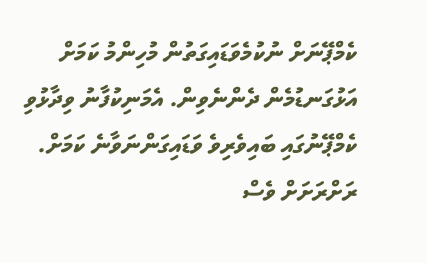ކެމްޕޭނަށް ނުކުމެވަޑައިގަތުން މުހިންމު ކަމަށް އަޅުގަނޑުމެން ދެންނެވިން. އެމަނިކުފާނު ވިދާޅުވި ކެމްޕޭނުގައި ބައިވެރިވެ ވަޑައިގަންނަވާނެ ކަމަށް. ރަށްރަށަށް ވެސް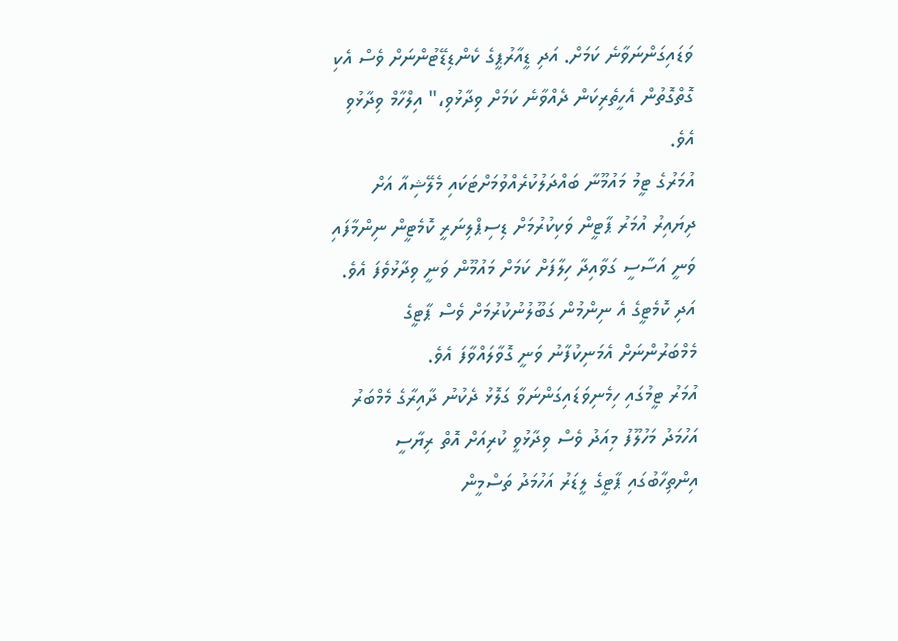ވަޑައިގަންނަވާނެ ކަމަށް. އަދި ޑީއާރުޕީގެ ކެންޑިޑޭޓުންނަށް ވެސް އެކި ގޮތްގޮތުން އެހީތެރިކަން ދެއްވާނެ ކަމަށް ވިދާޅުވި،" އިލްހާމް ވިދާޅުވި އެވެ.
އުމަރުގެ ޓީމު މައުމޫނާ ބައްދަލުކުރެއްވުމަށްޓަކައި މެލޭޝިއާ އަށް ދިޔައިރު އުމަރު ޕާޓީން ވަކިކުރުމަށް ޑިސިޕްލިނަރީ ކޮމެޓީން ނިންމާފައި ވަނީ އަސާސީ ގަވާއިދާ ހިލާފަށް ކަމަށް މައުމޫން ވަނީ ވިދާޅުވެފަ އެވެ. އަދި ކޮމެޓީގެ އެ ނިންމުން ގަބޫލުނުކުރުމަށް ވެސް ޕާޓީގެ މެމްބަރުންނަށް އެމަނިކުފާނު ވަނީ ގޮވާލައްވާފަ އެވެ.
އުމަރު ޓީމުގައި ހިމެނިވަޑައިގަންނަވާ ގަލޮޅު ދެކުނު ދާއިރާގެ މެމްބަރު އަހުމަދު މަހުލޫފު މިއަދު ވެސް ވިދާޅުވީ ކުރިއަށް އޮތް ރިޔާސީ އިންތިހާބުގައި ޕާޓީގެ ލީޑަރު އަހުމަދު ތަސްމީން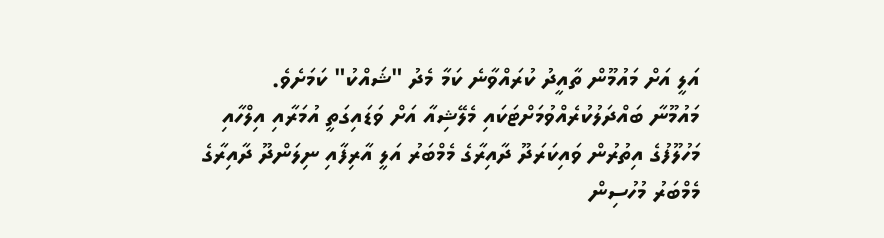އަލީ އަށް މައުމޫން ތާއީދު ކުރައްވާނެ ކަމާ މެދު "ޝައްކު" ކަމަށެވެ.
މައުމޫނާ ބައްދަލުކުރެއްވުމަށްޓަކައި މެލޭޝިއާ އަށް ވަޑައިގަތީ އުމަރާއި އިލްހާއި މަހުލޫފުގެ އިތުރުން ވައިކަރަދޫ ދާއިރާގެ މެމްބަރު އަލީ އާރިފާއި ނިލަންދޫ ދާއިރާގެ މެމްބަރު މުހުސިން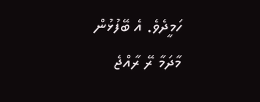ހަމީދެވެ. އެ ބޭފުޅުން މާދަމާ ރޭ ރާއްޖެ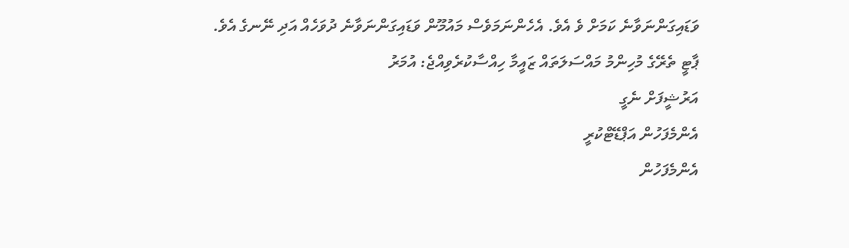ވަޑައިގަންނަވާނެ ކަމަށް ވެ އެވެ. އެހެންނަމަވެސް މައުމޫން ވަޑައިގަންނަވާނެ ދުވަހެއް އަދި ނޭނގެ އެވެ.
ޕާޓީ ތެރޭގެ މުހިންމު މައްސަލަތައް ޒައީމާ ހިއްސާކުރެވިއްޖެ: އުމަރު
އަރުޝީފަށް ނެގީ
އެންމެފަހުން އަޕްޑޭޓްކުރީ
އެންމެފަހުން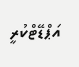އަޕްޑޭޓްކުރީ